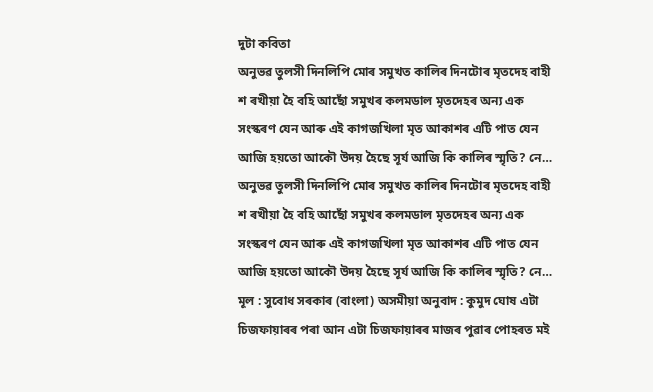দুটা কবিতা
অনুভৱ তুলসী দিনলিপি মোৰ সমুখত কালিৰ দিনটোৰ মৃতদেহ বাহী শ ৰখীয়া হৈ বহি আছোঁ সমুখৰ কলমডাল মৃতদেহৰ অন্য এক সংস্কৰণ যেন আৰু এই কাগজখিলা মৃত আকাশৰ এটি পাত যেন আজি হয়তো আকৌ উদয় হৈছে সূৰ্য আজি কি কালিৰ স্মৃতি? নে…
অনুভৱ তুলসী দিনলিপি মোৰ সমুখত কালিৰ দিনটোৰ মৃতদেহ বাহী শ ৰখীয়া হৈ বহি আছোঁ সমুখৰ কলমডাল মৃতদেহৰ অন্য এক সংস্কৰণ যেন আৰু এই কাগজখিলা মৃত আকাশৰ এটি পাত যেন আজি হয়তো আকৌ উদয় হৈছে সূৰ্য আজি কি কালিৰ স্মৃতি? নে…
মূল : সুবোধ সৰকাৰ (বাংলা) অসমীয়া অনুবাদ : কুমুদ ঘোষ এটা চিজফায়াৰৰ পৰা আন এটা চিজফায়াৰৰ মাজৰ পুৱাৰ পোহৰত মই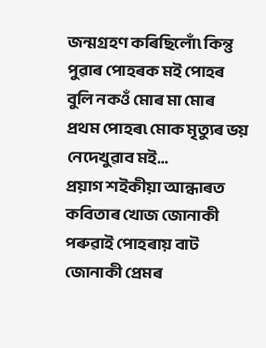জন্মগ্ৰহণ কৰিছিলোঁ৷ কিন্তু পুৱাৰ পোহৰক মই পোহৰ বুলি নকওঁ মোৰ মা মোৰ প্ৰথম পোহৰ৷ মোক মৃত্যুৰ ভয় নেদেখুৱাব মই…
প্ৰয়াগ শইকীয়া আন্ধাৰত কবিতাৰ খোজ জোনাকী পৰুৱাই পোহৰায় বাট জোনাকী প্ৰেমৰ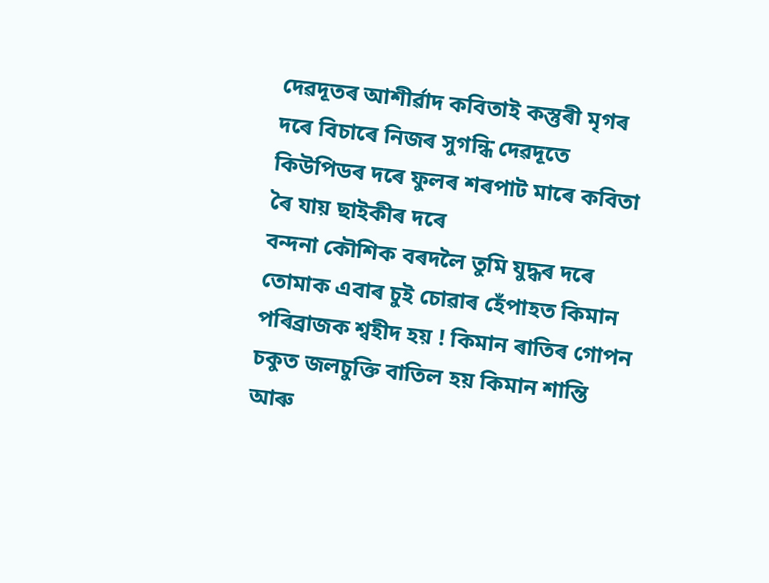দেৱদূতৰ আশীৰ্ৱাদ কবিতাই কস্তুৰী মৃগৰ দৰে বিচাৰে নিজৰ সুগন্ধি দেৱদূতে কিউপিডৰ দৰে ফুলৰ শৰপাট মাৰে কবিতা ৰৈ যায় ছাইকীৰ দৰে
বন্দনা কৌশিক বৰদলৈ তুমি যুদ্ধৰ দৰে তোমাক এবাৰ চুই চোৱাৰ হেঁপাহত কিমান পৰিব্ৰাজক শ্বহীদ হয় ! কিমান ৰাতিৰ গোপন চকুত জলচুক্তি বাতিল হয় কিমান শান্তি আৰু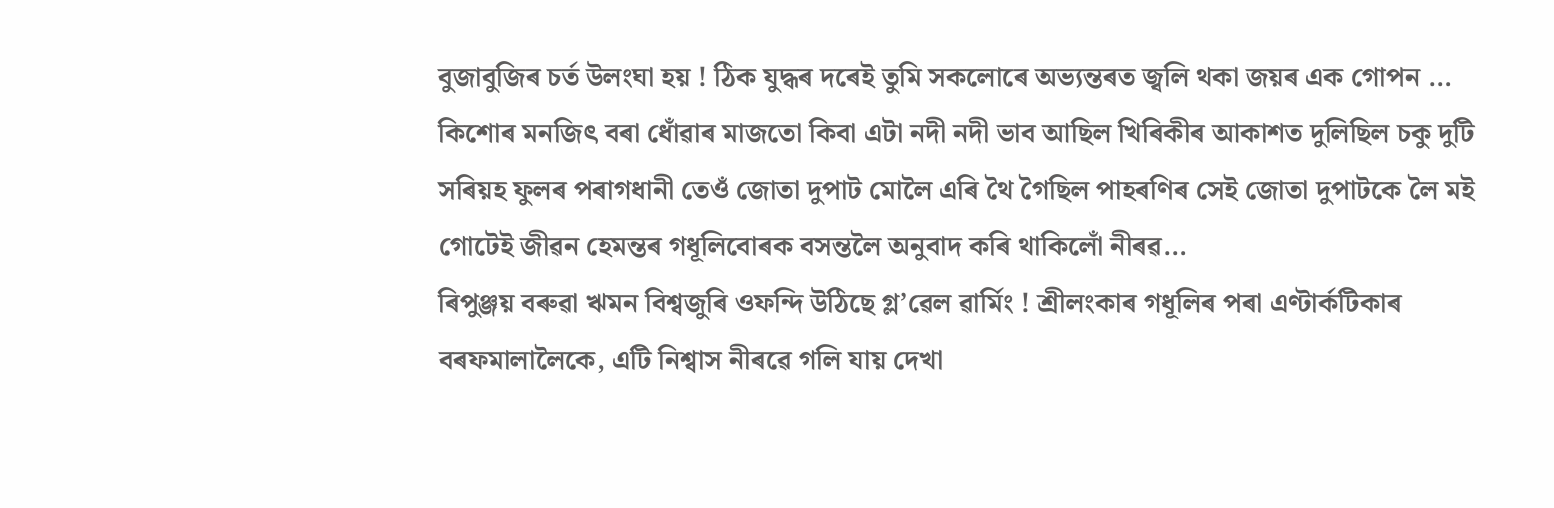বুজাবুজিৰ চৰ্ত উলংঘা হয় ! ঠিক যুদ্ধৰ দৰেই তুমি সকলোৰে অভ্যন্তৰত জ্বলি থকা জয়ৰ এক গোপন …
কিশোৰ মনজিৎ বৰা ধোঁৱাৰ মাজতো কিবা এটা নদী নদী ভাব আছিল খিৰিকীৰ আকাশত দুলিছিল চকু দুটি সৰিয়হ ফুলৰ পৰাগধানী তেওঁ জোতা দুপাট মোলৈ এৰি থৈ গৈছিল পাহৰণিৰ সেই জোতা দুপাটকে লৈ মই গোটেই জীৱন হেমন্তৰ গধূলিবোৰক বসন্তলৈ অনুবাদ কৰি থাকিলোঁ নীৰৱ…
ৰিপুঞ্জয় বৰুৱা ঋমন বিশ্বজুৰি ওফন্দি উঠিছে গ্ল’ৱেল ৱাৰ্মিং ! শ্ৰীলংকাৰ গধূলিৰ পৰা এণ্টাৰ্কটিকাৰ বৰফমালালৈকে, এটি নিশ্বাস নীৰৱে গলি যায় দেখা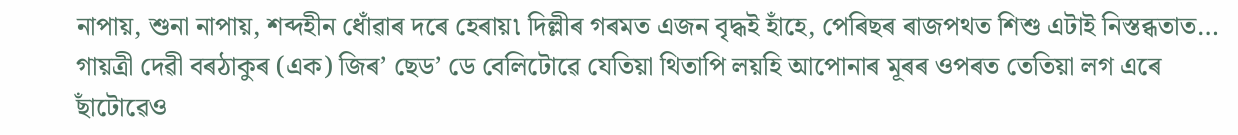নাপায়, শুনা নাপায়, শব্দহীন ধোঁৱাৰ দৰে হেৰায়৷ দিল্লীৰ গৰমত এজন বৃদ্ধই হাঁহে, পেৰিছৰ ৰাজপথত শিশু এটাই নিস্তব্ধতাত…
গায়ত্ৰী দেৱী বৰঠাকুৰ (এক) জিৰ’ ছেড’ ডে বেলিটোৱে যেতিয়া থিতাপি লয়হি আপোনাৰ মূৰৰ ওপৰত তেতিয়া লগ এৰে ছাঁটোৱেও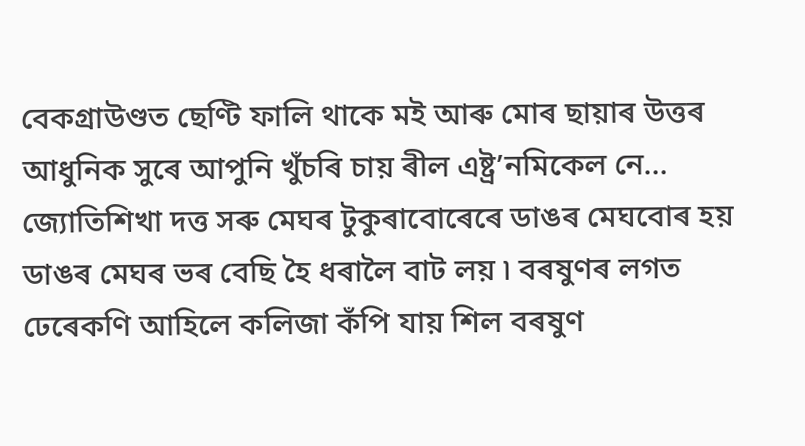বেকগ্ৰাউণ্ডত ছেণ্টি ফালি থাকে মই আৰু মোৰ ছায়াৰ উত্তৰ আধুনিক সুৰে আপুনি খুঁচৰি চায় ৰীল এষ্ট্ৰ’নমিকেল নে…
জ্যোতিশিখা দত্ত সৰু মেঘৰ টুকুৰাবোৰেৰে ডাঙৰ মেঘবোৰ হয় ডাঙৰ মেঘৰ ভৰ বেছি হৈ ধৰালৈ বাট লয় ৷ বৰষুণৰ লগত ঢেৰেকণি আহিলে কলিজা কঁপি যায় শিল বৰষুণ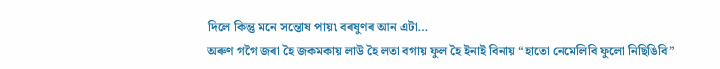দিলে কিন্তু মনে সন্তোষ পায়৷ বৰষুণৰ আন এটা…
অৰুণ গগৈ জৰা হৈ জকমকায় লাউ হৈ লতা বগায় ফুল হৈ ইনাই বিনায় “হাতো নেমেলিবি ফুলো নিছিঙিবি”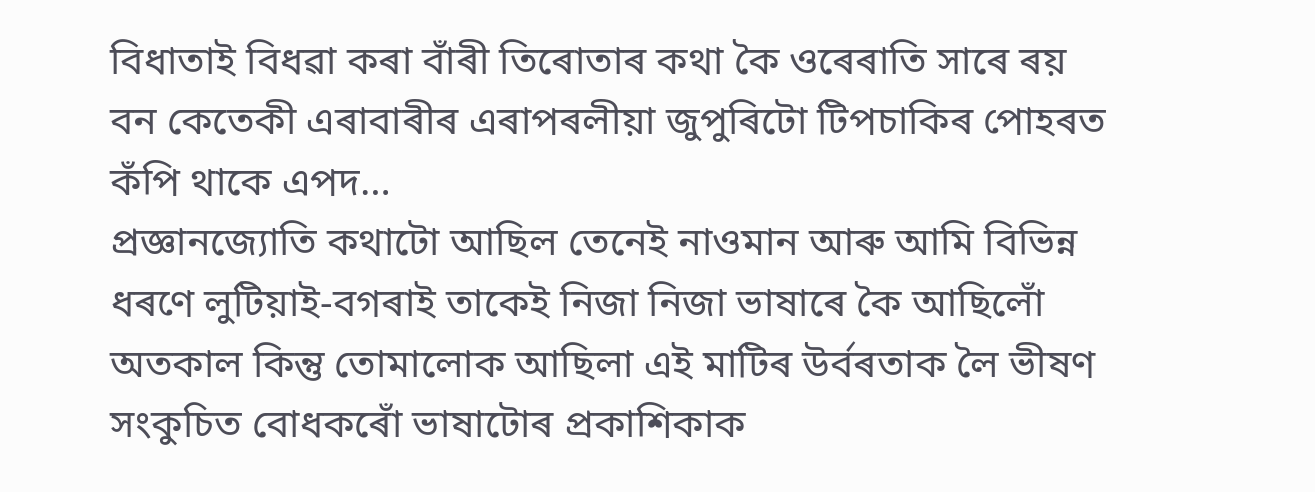বিধাতাই বিধৱা কৰা বাঁৰী তিৰোতাৰ কথা কৈ ওৰেৰাতি সাৰে ৰয় বন কেতেকী এৰাবাৰীৰ এৰাপৰলীয়া জুপুৰিটো টিপচাকিৰ পোহৰত কঁপি থাকে এপদ…
প্ৰজ্ঞানজ্যোতি কথাটো আছিল তেনেই নাওমান আৰু আমি বিভিন্ন ধৰণে লুটিয়াই-বগৰাই তাকেই নিজা নিজা ভাষাৰে কৈ আছিলোঁ অতকাল কিন্তু তোমালোক আছিলা এই মাটিৰ উৰ্বৰতাক লৈ ভীষণ সংকুচিত বোধকৰোঁ ভাষাটোৰ প্ৰকাশিকাক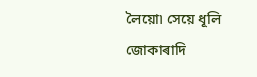লৈয়ো৷ সেয়ে ধূলি জোকাৰাদি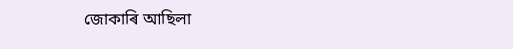জোকাৰি আছিলা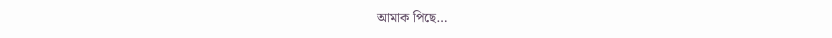আমাক পিছে…